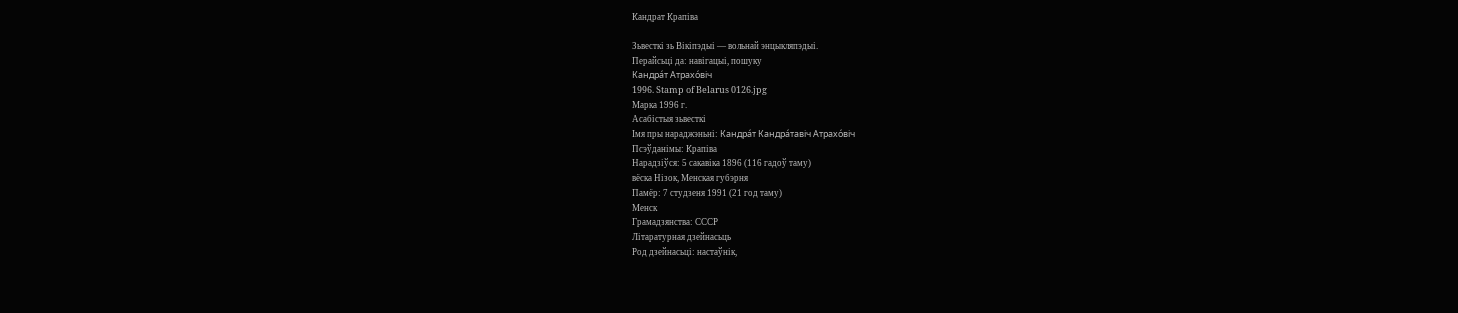Кандрат Крапіва

Зьвесткі зь Вікіпэдыі — вольнай энцыкляпэдыі.
Перайсьці да: навігацыі, пошуку
Кандра́т Атрахо́віч
1996. Stamp of Belarus 0126.jpg
Марка 1996 г.
Асабістыя зьвесткі
Імя пры нараджэньні: Кандра́т Кандра́тавіч Атрахо́віч
Псэўданімы: Крапіва
Нарадзіўся: 5 сакавіка 1896 (116 гадоў таму)
вёска Нізок, Менская губэрня
Памёр: 7 студзеня 1991 (21 год таму)
Менск
Грамадзянства: СССР
Літаратурная дзейнасьць
Род дзейнасьці: настаўнік,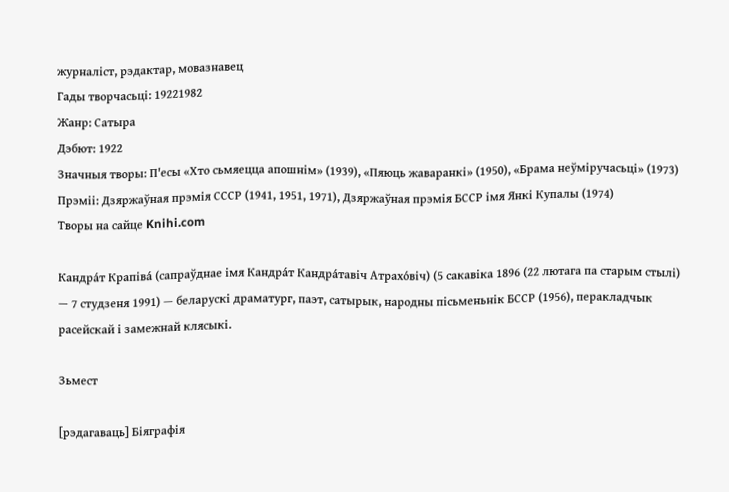журналіст, рэдактар, мовазнавец
Гады творчасьці: 19221982
Жанр: Сатыра
Дэбют: 1922
Значныя творы: П'есы «Хто сьмяецца апошнім» (1939), «Пяюць жаваранкі» (1950), «Брама неўміручасьці» (1973)
Прэміі: Дзяржаўная прэмія СССР (1941, 1951, 1971), Дзяржаўная прэмія БССР імя Янкі Купалы (1974)
Творы на сайце Knihi.com

Кандра́т Крапіва́ (сапраўднае імя Кандра́т Кандра́тавіч Атрахо́віч) (5 сакавіка 1896 (22 лютага па старым стылі) — 7 студзеня 1991) — беларускі драматург, паэт, сатырык, народны пісьменьнік БССР (1956), перакладчык расейскай і замежнай клясыкі.

Зьмест

[рэдагаваць] Біяграфія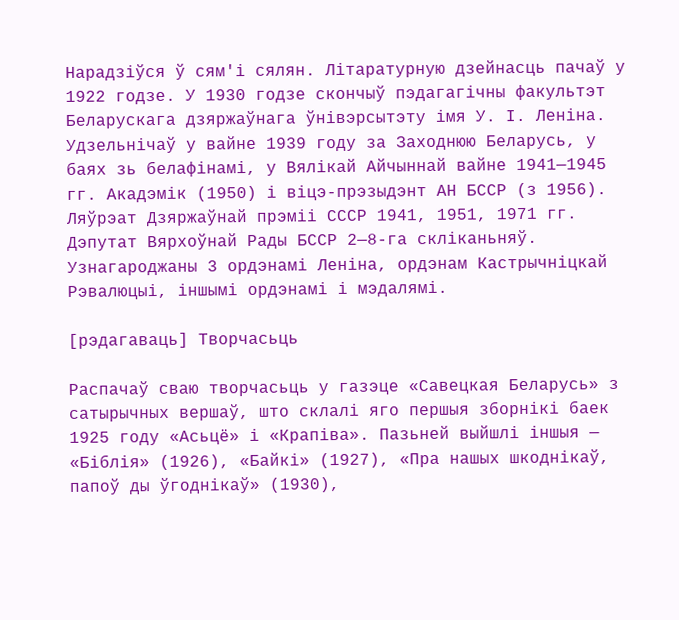Нарадзіўся ў сям'і сялян. Літаратурную дзейнасць пачаў у 1922 годзе. У 1930 годзе скончыў пэдагагічны факультэт Беларускага дзяржаўнага ўнівэрсытэту імя У. І. Леніна. Удзельнічаў у вайне 1939 году за Заходнюю Беларусь, у баях зь белафінамі, у Вялікай Айчыннай вайне 1941—1945 гг. Акадэмік (1950) і віцэ-прэзыдэнт АН БССР (з 1956). Ляўрэат Дзяржаўнай прэміі СССР 1941, 1951, 1971 гг. Дэпутат Вярхоўнай Рады БССР 2—8-га скліканьняў. Узнагароджаны 3 ордэнамі Леніна, ордэнам Кастрычніцкай Рэвалюцыі, іншымі ордэнамі і мэдалямі.

[рэдагаваць] Творчасьць

Распачаў сваю творчасьць у газэце «Савецкая Беларусь» з сатырычных вершаў, што склалі яго першыя зборнікі баек 1925 году «Асьцё» і «Крапіва». Пазьней выйшлі іншыя — «Біблія» (1926), «Байкі» (1927), «Пра нашых шкоднікаў, папоў ды ўгоднікаў» (1930),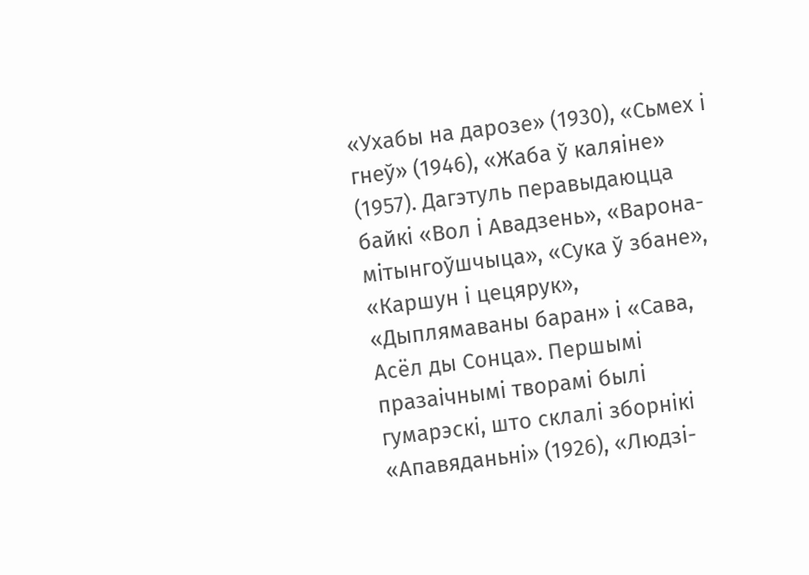«Ухабы на дарозе» (1930), «Сьмех і гнеў» (1946), «Жаба ў каляіне» (1957). Дагэтуль перавыдаюцца байкі «Вол і Авадзень», «Варона-мітынгоўшчыца», «Сука ў збане», «Каршун і цецярук», «Дыплямаваны баран» і «Сава, Асёл ды Сонца». Першымі празаічнымі творамі былі гумарэскі, што склалі зборнікі «Апавяданьні» (1926), «Людзі-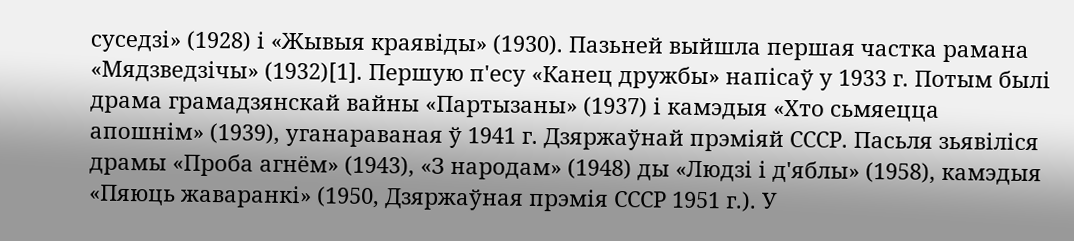суседзі» (1928) і «Жывыя краявіды» (1930). Пазьней выйшла першая частка рамана «Мядзведзічы» (1932)[1]. Першую п'есу «Канец дружбы» напісаў у 1933 г. Потым былі драма грамадзянскай вайны «Партызаны» (1937) і камэдыя «Хто сьмяецца апошнім» (1939), уганараваная ў 1941 г. Дзяржаўнай прэміяй СССР. Пасьля зьявіліся драмы «Проба агнём» (1943), «З народам» (1948) ды «Людзі і д'яблы» (1958), камэдыя «Пяюць жаваранкі» (1950, Дзяржаўная прэмія СССР 1951 г.). У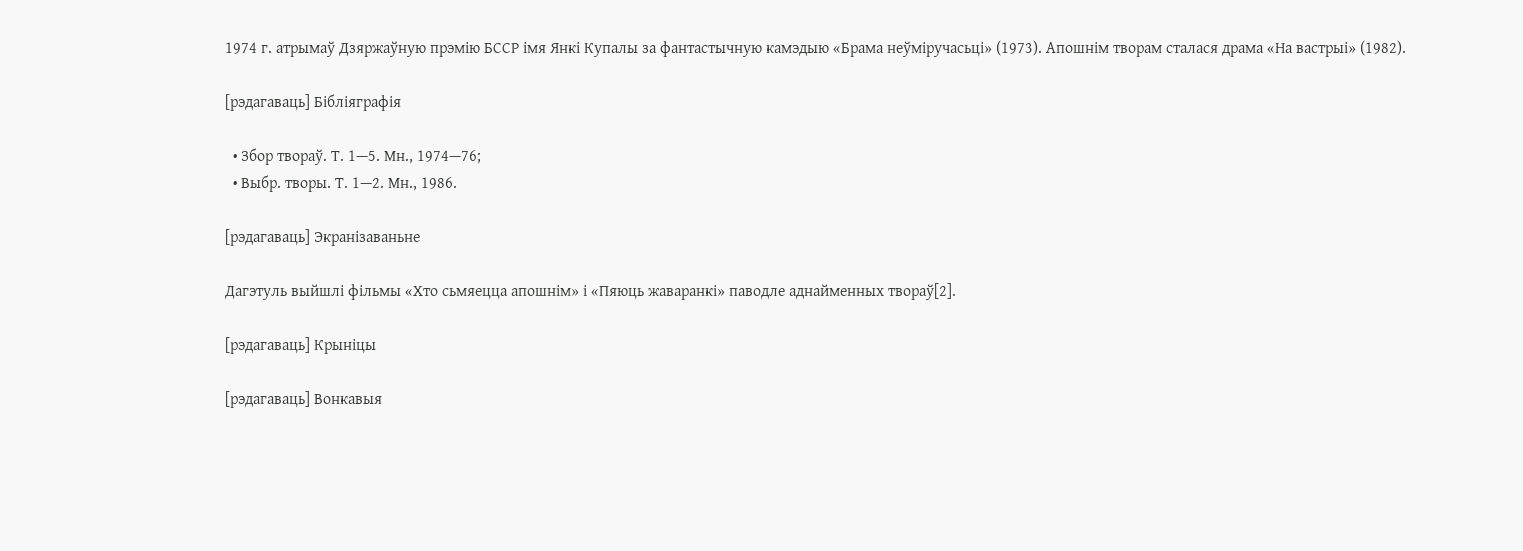1974 г. атрымаў Дзяржаўную прэмію БССР імя Янкі Купалы за фантастычную камэдыю «Брама неўміручасьці» (1973). Апошнім творам сталася драма «На вастрыі» (1982).

[рэдагаваць] Бібліяграфія

  • Збор твораў. Т. 1—5. Мн., 1974—76;
  • Выбр. творы. Т. 1—2. Мн., 1986.

[рэдагаваць] Экранізаваньне

Дагэтуль выйшлі фільмы «Хто сьмяецца апошнім» і «Пяюць жаваранкі» паводле аднайменных твораў[2].

[рэдагаваць] Крыніцы

[рэдагаваць] Вонкавыя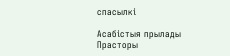спасылкі

Асабістыя прылады
Прасторы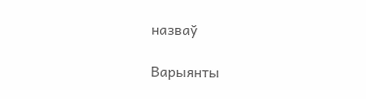назваў

Варыянты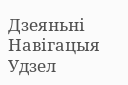Дзеяньні
Навігацыя
Удзел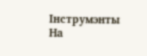Інструмэнты
На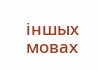іншых мовах